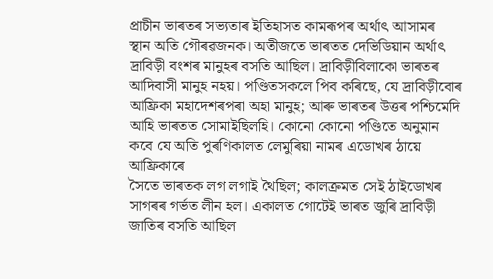প্ৰাচীন ভাৰতৰ সভ্যতাৰ ইতিহাসত কামৰূপৰ অৰ্থাৎ আসামৰ
স্থান অতি গৌৰৱজনক। অতীজতে ভাৰতত দেভিডিয়ান অৰ্থাৎ
দ্ৰাবিড়ী বংশৰ মানুহৰ বসতি আছিল। দ্ৰাবিড়ীবিলাকো ভাৰতৰ
আদিবাসী মানুহ নহয়। পণ্ডিতসকলে পিব কৰিছে, যে দ্ৰাবিড়ীবোৰ
আফ্ৰিকা মহাদেশৰপৰা অহা মানুহ; আৰু ভাৰতৰ উত্তৰ পশ্চিমেদি
আহি ভাৰতত সোমাইছিলহি। কোনো কোনো পণ্ডিতে অনুমান
কবে যে অতি পুৰণিকালত লেমুৰিয়া নামৰ এডোখৰ ঠায়ে আফ্ৰিকাৰে
সৈতে ভাৰতক লগ লগাই থৈছিল; কালক্ৰমত সেই ঠাইডোখৰ
সাগৰৰ গৰ্ভত লীন হল। একালত গোটেই ভাৰত জুৰি দ্ৰাবিড়ী
জাতিৰ বসতি আছিল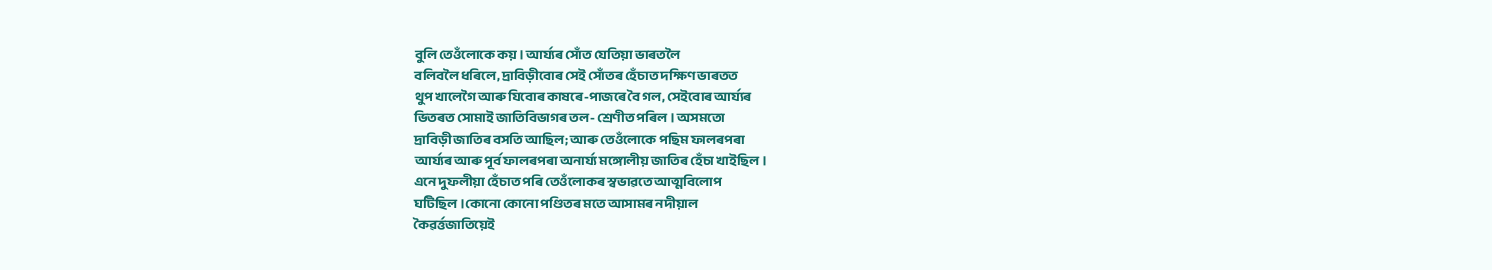বুলি তেওঁলোকে কয়। আৰ্য্যৰ সোঁত যেতিয়া ভাৰতলৈ
বলিবলৈ ধৰিলে, দ্ৰাবিড়ীবোৰ সেই সোঁতৰ হেঁচাত দক্ষিণ ভাৰতত
থুপ খালেগৈ আৰু যিবোৰ কাষৰে-পাজৰে বৈ গল, সেইবোৰ আৰ্য্যৰ
ভিতৰত সোমাই জাতিবিভাগৰ তল- শ্ৰেণীত পৰিল। অসমতো
দ্ৰাবিড়ী জাতিৰ বসতি আছিল; আৰু তেওঁলোকে পছিম ফালৰপৰা
আৰ্য্যৰ আৰু পূৰ্ব ফালৰপৰা অনাৰ্য্য মঙ্গোলীয় জাতিৰ হেঁচা খাইছিল।
এনে দুফলীয়া হেঁচাত পৰি তেওঁলোকৰ স্বভাৱতে আত্মবিলোপ
ঘটিছিল।কোনো কোনো পণ্ডিতৰ মতে আসামৰ নদীয়াল
কৈৱৰ্ত্তজাতিয়েই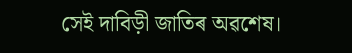সেই দাবিড়ী জাতিৰ অৱশেষ।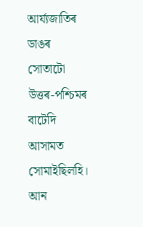আৰ্য্যজাতিৰ ডাঙৰ সোতাটো উত্তৰ-পশ্চিমৰ বাটেদি আসামত সোমাইছিলহি। আন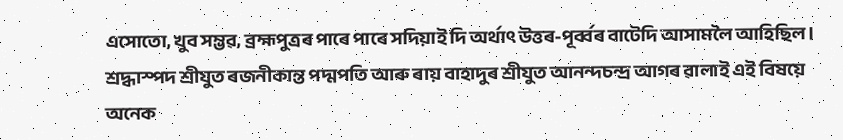এসোতো, খুব সম্ভৱ, ব্ৰহ্মপুত্ৰৰ পাৰে পাৰে সদিয়াই দি অৰ্থাৎ উত্তৰ-পূৰ্ব্বৰ বাটেদি আসামলৈ আহিছিল। শ্ৰদ্ধাস্পদ শ্ৰীযুত ৰজনীকান্ত পদ্মপতি আৰু ৰায় বাহাদুৰ শ্ৰীযুত আনন্দচন্দ্ৰ আগৰ ৱালাই এই বিষয়ে অনেক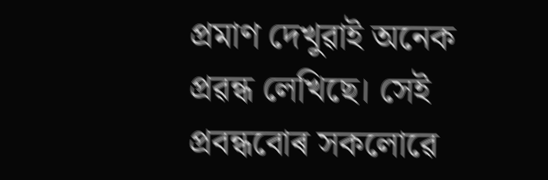প্ৰমাণ দেখুৱাই অনেক প্ৰৱন্ধ লেখিছে। সেই প্ৰবন্ধবোৰ সকলোৱে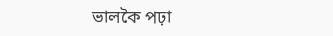ভালকৈ পঢ়া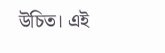উচিত। এই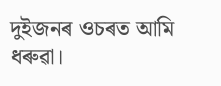দুইজনৰ ওচৰত আমি ধৰুৱা।